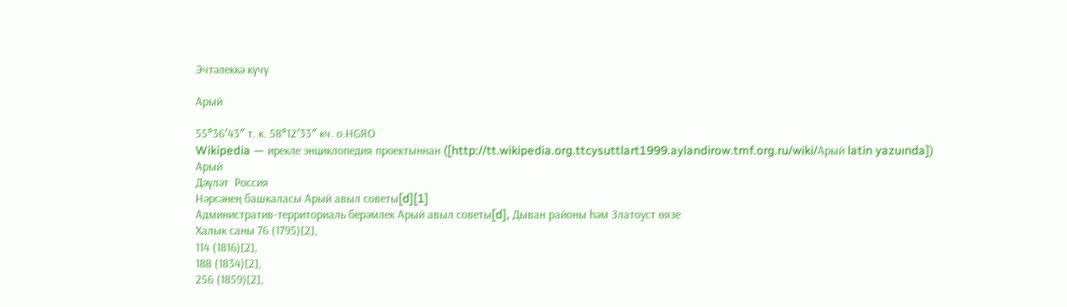Эчтәлеккә күчү

Арый

55°36′43″ т. к. 58°12′33″ кч. о.HGЯO
Wikipedia — ирекле энциклопедия проектыннан ([http://tt.wikipedia.org.ttcysuttlart1999.aylandirow.tmf.org.ru/wiki/Арый latin yazuında])
Арый
Дәүләт  Россия
Нәрсәнең башкаласы Арый авыл советы[d][1]
Административ-территориаль берәмлек Арый авыл советы[d], Дыван районы һәм Златоуст өязе
Халык саны 76 (1795)[2],
114 (1816)[2],
188 (1834)[2],
256 (1859)[2],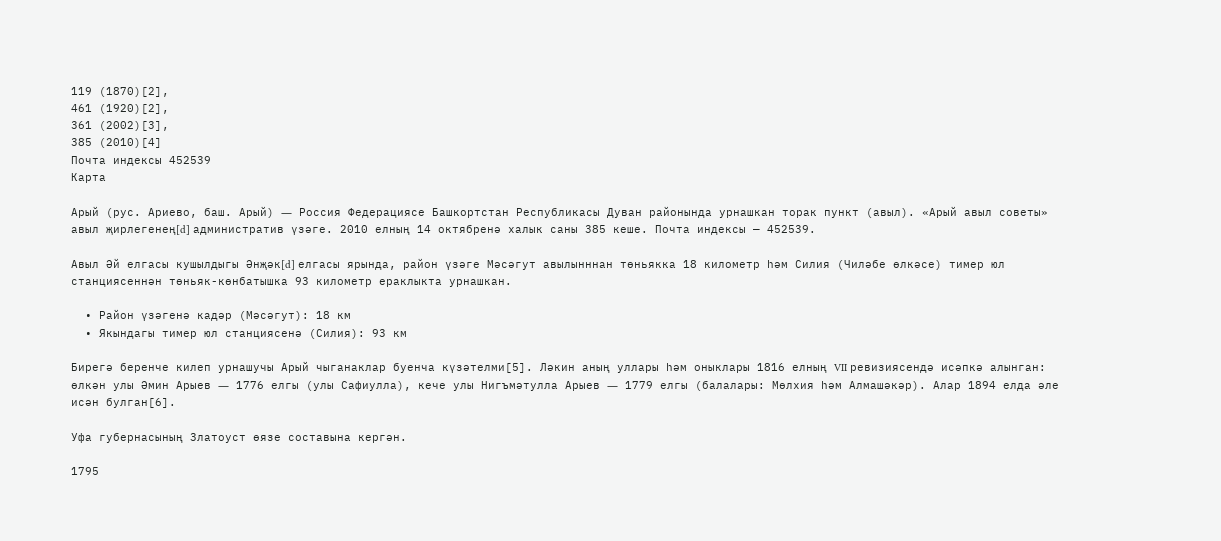119 (1870)[2],
461 (1920)[2],
361 (2002)[3],
385 (2010)[4]
Почта индексы 452539
Карта

Арый (рус. Ариево, баш. Арый) ― Россия Федерациясе Башкортстан Республикасы Дуван районында урнашкан торак пункт (авыл). «Арый авыл советы» авыл җирлегенең[d] административ үзәге. 2010 елның 14 октябренә халык саны 385 кеше. Почта индексы — 452539.

Авыл Әй елгасы кушылдыгы Әнҗәк[d] елгасы ярында, район үзәге Мәсәгут авылынннан төньякка 18 километр һәм Силия (Чиләбе өлкәсе) тимер юл станциясеннән төньяк-көнбатышка 93 километр ераклыкта урнашкан.

  • Район үзәгенә кадәр (Мәсәгут): 18 км
  • Якындагы тимер юл станциясенә (Силия): 93 км

Бирегә беренче килеп урнашучы Арый чыганаклар буенча күзәтелми[5]. Ләкин аның уллары һәм оныклары 1816 елның VII ревизиясендә исәпкә алынган: өлкән улы Әмин Арыев ― 1776 елгы (улы Сафиулла), кече улы Нигъмәтулла Арыев ― 1779 елгы (балалары: Мөлхия һәм Алмашәкәр). Алар 1894 елда әле исән булган[6].

Уфа губернасының Златоуст өязе составына кергән.

1795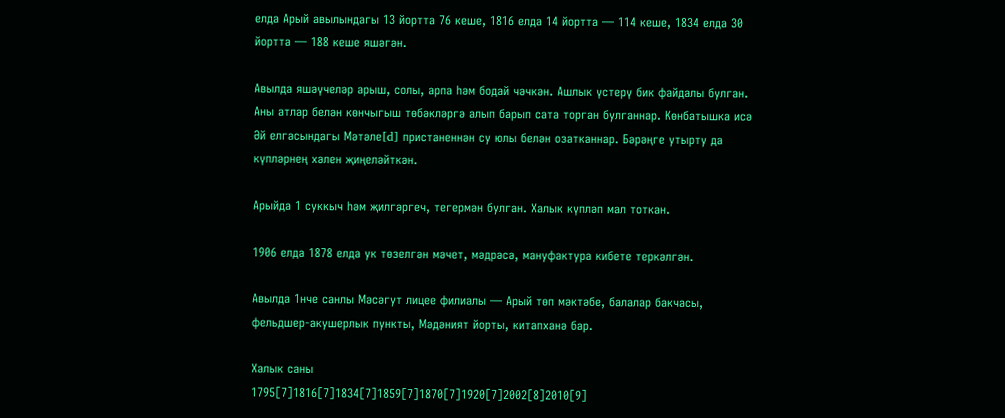елда Арый авылындагы 13 йортта 76 кеше, 1816 елда 14 йортта — 114 кеше, 1834 елда 30 йортта — 188 кеше яшәгән.

Авылда яшәүчеләр арыш, солы, арпа һәм бодай чәчкән. Ашлык үстерү бик файдалы булган. Аны атлар белән көнчыгыш төбәкләргә алып барып сата торган булганнар. Көнбатышка исә Әй елгасындагы Мәтәле[d] пристаненнән су юлы белән озатканнар. Бәрәңге утырту да күпләрнең хәлен җиңеләйткән.

Арыйда 1 суккыч һәм җилгәргеч, тегермән булган. Халык күпләп мал тоткан.

1906 елда 1878 елда ук төзелгән мәчет, мәдрәсә, мануфактура кибете теркәлгән.

Авылда 1нче санлы Мәсәгут лицее филиалы — Арый төп мәктәбе, балалар бакчасы, фельдшер-акушерлык пункты, Мәдәният йорты, китапханә бар.

Халык саны
1795[7]1816[7]1834[7]1859[7]1870[7]1920[7]2002[8]2010[9]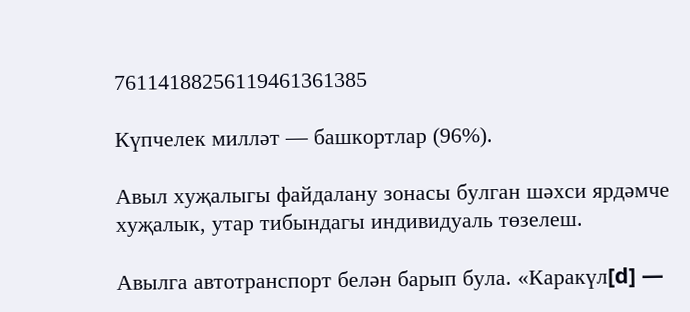76114188256119461361385

Күпчелек милләт ― башкортлар (96%).

Авыл хуҗалыгы файдалану зонасы булган шәхси ярдәмче хуҗалык, утар тибындагы индивидуаль төзелеш.

Авылга автотранспорт белән барып була. «Каракүл[d] ―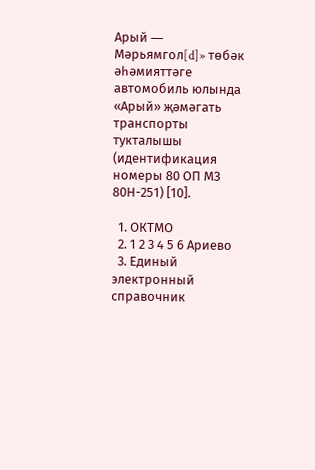Арый ― Мәрьямгол[d]» төбәк әһәмияттәге автомобиль юлында «Арый» җәмәгать транспорты тукталышы (идентификация номеры 80 ОП МЗ 80Н-251) [10].

  1. ОКТМО
  2. 1 2 3 4 5 6 Ариево
  3. Единый электронный справочник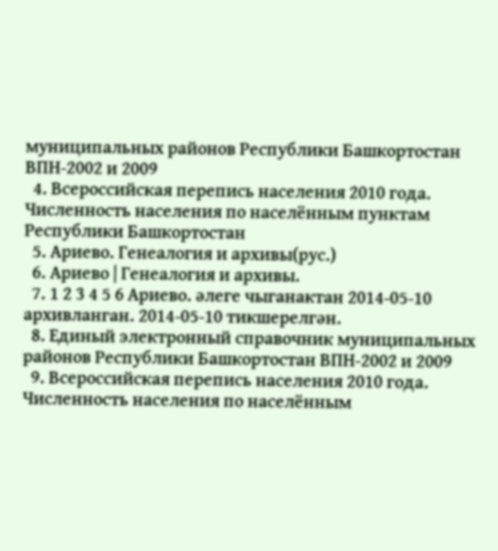муниципальных районов Республики Башкортостан ВПН-2002 и 2009
  4. Всероссийская перепись населения 2010 года. Численность населения по населённым пунктам Республики Башкортостан
  5. Ариево. Генеалогия и архивы(рус.)
  6. Ариево | Генеалогия и архивы.
  7. 1 2 3 4 5 6 Ариево. әлеге чыганактан 2014-05-10 архивланган. 2014-05-10 тикшерелгән.
  8. Единый электронный справочник муниципальных районов Республики Башкортостан ВПН-2002 и 2009
  9. Всероссийская перепись населения 2010 года. Численность населения по населённым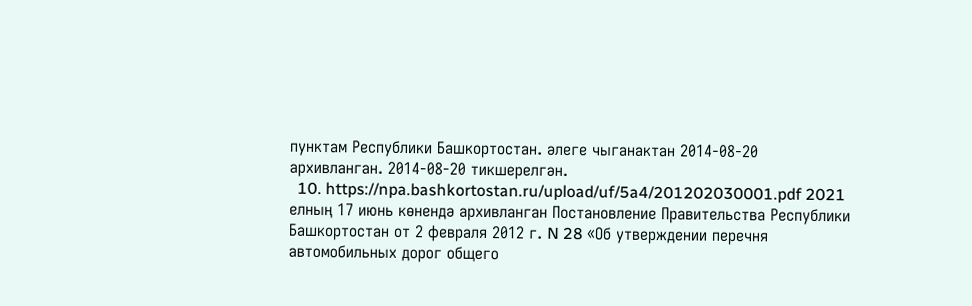пунктам Республики Башкортостан. әлеге чыганактан 2014-08-20 архивланган. 2014-08-20 тикшерелгән.
  10. https://npa.bashkortostan.ru/upload/uf/5a4/201202030001.pdf 2021 елның 17 июнь көнендә архивланган Постановление Правительства Республики Башкортостан от 2 февраля 2012 г. N 28 «Об утверждении перечня автомобильных дорог общего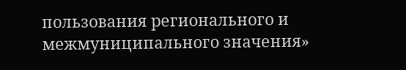пользования регионального и межмуниципального значения»